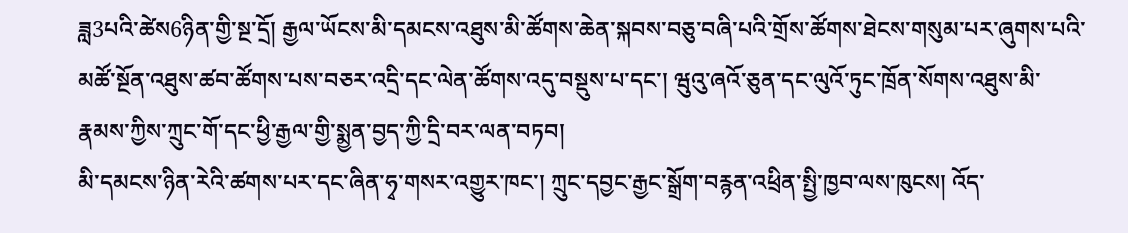ཟླ3པའི་ཚེས6ཉིན་གྱི་སྔ་དྲོ། རྒྱལ་ཡོངས་མི་དམངས་འཐུས་མི་ཚོགས་ཆེན་སྐབས་བཅུ་བཞི་པའི་གྲོས་ཚོགས་ཐེངས་གསུམ་པར་ཞུགས་པའི་མཚོ་སྔོན་འཐུས་ཚབ་ཚོགས་པས་བཅར་འདྲི་དང་ལེན་ཚོགས་འདུ་བསྡུས་པ་དང་། ཝུའུ་ཞའོ་ཅུན་དང་ལུའོ་ཏུང་ཁྲོན་སོགས་འཐུས་མི་རྣམས་ཀྱིས་ཀྲུང་གོ་དང་ཕྱི་རྒྱལ་གྱི་སྨྱན་བྱད་ཀྱི་དྲི་བར་ལན་བཏབ།
མི་དམངས་ཉིན་རེའི་ཚགས་པར་དང་ཞིན་ཧྭ་གསར་འགྱུར་ཁང་། ཀྲུང་དབྱང་རྒྱང་སྒྲོག་བརྙན་འཕྲིན་སྤྱི་ཁྱབ་ལས་ཁུངས། འོད་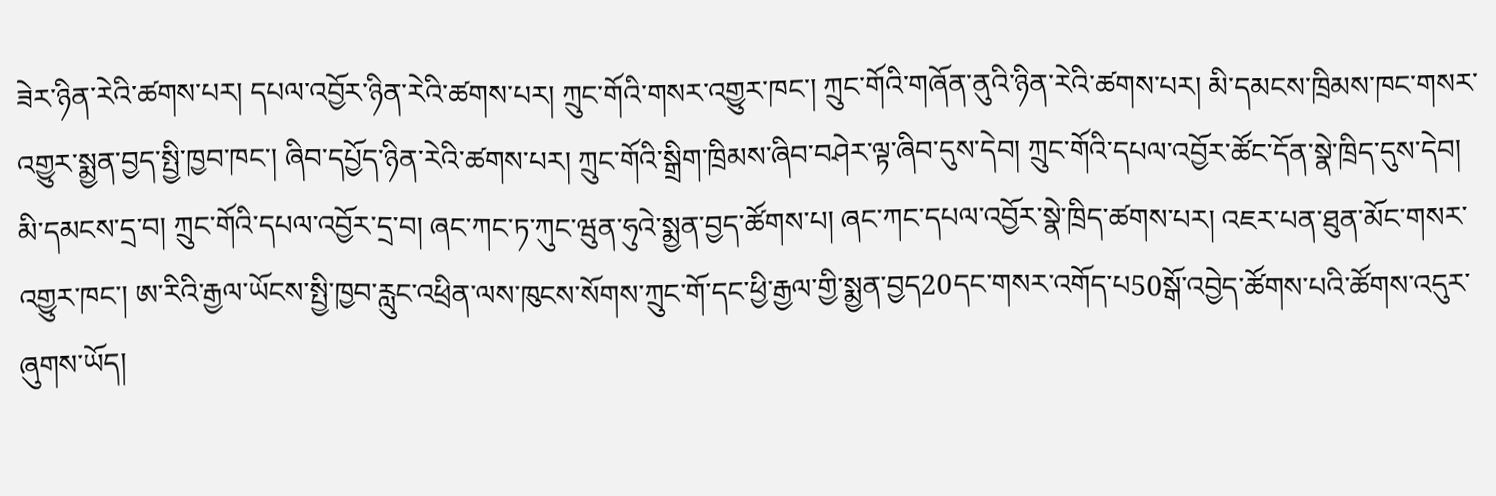ཟེར་ཉིན་རེའི་ཚགས་པར། དཔལ་འབྱོར་ཉིན་རེའི་ཚགས་པར། ཀྲུང་གོའི་གསར་འགྱུར་ཁང་། ཀྲུང་གོའི་གཞོན་ནུའི་ཉིན་རེའི་ཚགས་པར། མི་དམངས་ཁྲིམས་ཁང་གསར་འགྱུར་སྨྱན་བྱད་སྤྱི་ཁྱབ་ཁང་། ཞིབ་དཔྱོད་ཉིན་རེའི་ཚགས་པར། ཀྲུང་གོའི་སྒྲིག་ཁྲིམས་ཞིབ་བཤེར་ལྟ་ཞིབ་དུས་དེབ། ཀྲུང་གོའི་དཔལ་འབྱོར་ཚོང་དོན་སྣེ་ཁྲིད་དུས་དེབ། མི་དམངས་དྲ་བ། ཀྲུང་གོའི་དཔལ་འབྱོར་དྲ་བ། ཞང་ཀང་ཏ་ཀུང་ཝུན་ཧུའེ་སྨྱན་བྱད་ཚོགས་པ། ཞང་ཀང་དཔལ་འབྱོར་སྣེ་ཁྲིད་ཚགས་པར། འཇར་པན་ཐུན་མོང་གསར་འགྱུར་ཁང་། ཨ་རིའི་རྒྱལ་ཡོངས་སྤྱི་ཁྱབ་རླུང་འཕྲིན་ལས་ཁུངས་སོགས་ཀྲུང་གོ་དང་ཕྱི་རྒྱལ་གྱི་སྨྱན་བྱད20དང་གསར་འགོད་པ50སྒོ་འབྱེད་ཚོགས་པའི་ཚོགས་འདུར་ཞུགས་ཡོད།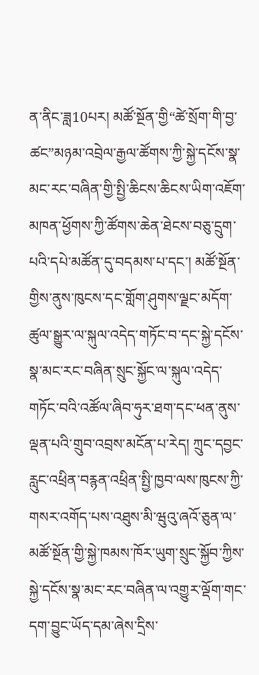ན་ནིང་ཟླ10པར། མཚོ་སྔོན་གྱི“ཚེ་སྲོག་གི་བྱ་ཚང”མཉམ་འབྲེལ་རྒྱལ་ཚོགས་ཀྱི་སྐྱེ་དངོས་སྣ་མང་རང་བཞིན་གྱི་སྤྱི་ཆིངས་ཆིངས་ཡིག་འཇོག་མཁན་ཕྱོགས་ཀྱི་ཚོགས་ཆེན་ཐེངས་བཅུ་དྲུག་པའི་དཔེ་མཚོན་དུ་བདམས་པ་དང་། མཚོ་སྔོན་གྱིས་ནུས་ཁུངས་དང་གློག་ཤུགས་ལྗང་མདོག་ཚུལ་སྒྱུར་ལ་སྐུལ་འདེད་གཏོང་བ་དང་སྐྱེ་དངོས་སྣ་མང་རང་བཞིན་སྲུང་སྐྱོང་ལ་སྐུལ་འདེད་གཏོང་བའི་འཚོལ་ཞིབ་ཧུར་ཐག་དང་ཕན་ནུས་ལྡན་པའི་གྲུབ་འབྲས་མངོན་པ་རེད། ཀྲུང་དབྱང་རླུང་འཕྲིན་བརྙན་འཕྲིན་སྤྱི་ཁྱབ་ལས་ཁུངས་ཀྱི་གསར་འགོད་པས་འཐུས་མི་ཝུའུ་ཞའོ་ཅུན་ལ་མཚོ་སྔོན་གྱི་སྐྱེ་ཁམས་ཁོར་ཡུག་སྲུང་སྐྱོབ་ཀྱིས་སྐྱེ་དངོས་སྣ་མང་རང་བཞིན་ལ་འགྱུར་ལྡོག་གང་དག་བྱུང་ཡོད་དམ་ཞེས་དྲིས་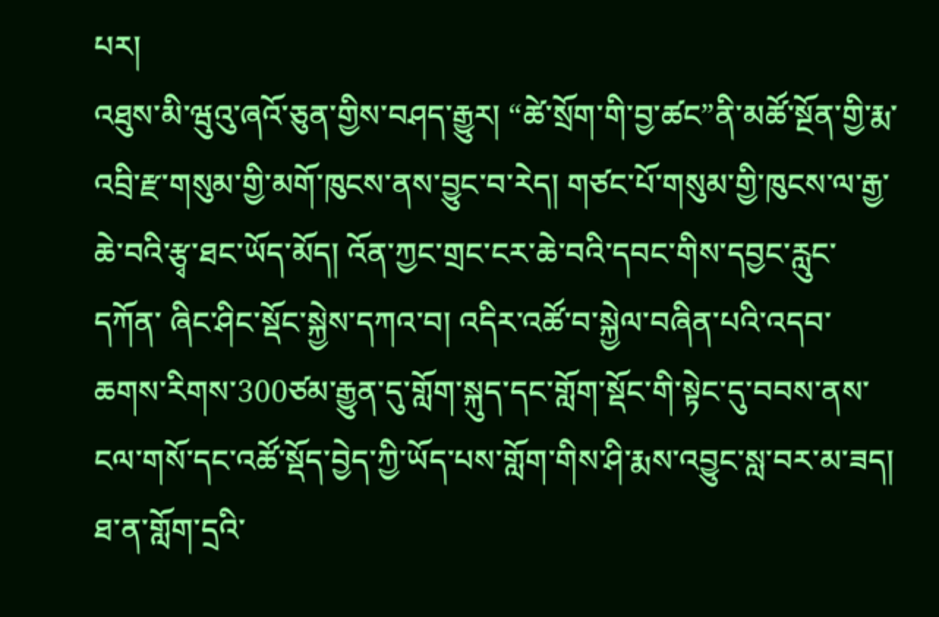པར།
འཐུས་མི་ཝུའུ་ཞའོ་ཅུན་གྱིས་བཤད་རྒྱུར། “ཚེ་སྲོག་གི་བྱ་ཚང”ནི་མཚོ་སྔོན་གྱི་རྨ་འབྲི་རྫ་གསུམ་གྱི་མགོ་ཁུངས་ནས་བྱུང་བ་རེད། གཙང་པོ་གསུམ་གྱི་ཁུངས་ལ་རྒྱ་ཆེ་བའི་རྩྭ་ཐང་ཡོད་མོད། འོན་ཀྱང་གྲང་ངར་ཆེ་བའི་དབང་གིས་དབྱང་རླུང་དཀོན་ ཞིང་ཤིང་སྡོང་སྐྱེས་དཀའ་བ། འདིར་འཚོ་བ་སྐྱེལ་བཞིན་པའི་འདབ་ཆགས་རིགས་300ཙམ་རྒྱུན་དུ་གློག་སྐུད་དང་གློག་སྡོང་གི་སྟེང་དུ་བབས་ནས་ངལ་གསོ་དང་འཚོ་སྡོད་བྱེད་ཀྱི་ཡོད་པས་གློག་གིས་ཤི་རྨས་འབྱུང་སླ་བར་མ་ཟད། ཐ་ན་གློག་དྲའི་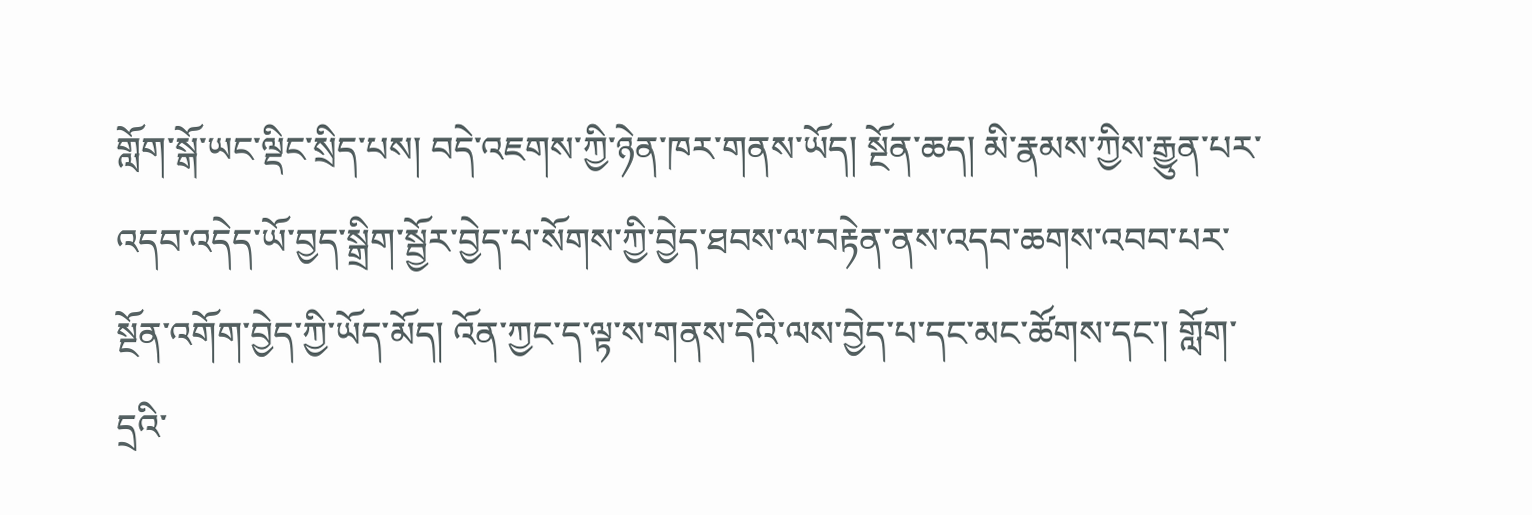གློག་སྒོ་ཡང་ལྡིང་སྲིད་པས། བདེ་འཇགས་ཀྱི་ཉེན་ཁར་གནས་ཡོད། སྔོན་ཆད། མི་རྣམས་ཀྱིས་རྒྱུན་པར་འདབ་འདེད་ཡོ་བྱད་སྒྲིག་སྦྱོར་བྱེད་པ་སོགས་ཀྱི་བྱེད་ཐབས་ལ་བརྟེན་ནས་འདབ་ཆགས་འབབ་པར་སྔོན་འགོག་བྱེད་ཀྱི་ཡོད་མོད། འོན་ཀྱང་ད་ལྟ་ས་གནས་དེའི་ལས་བྱེད་པ་དང་མང་ཚོགས་དང་། གློག་དྲའི་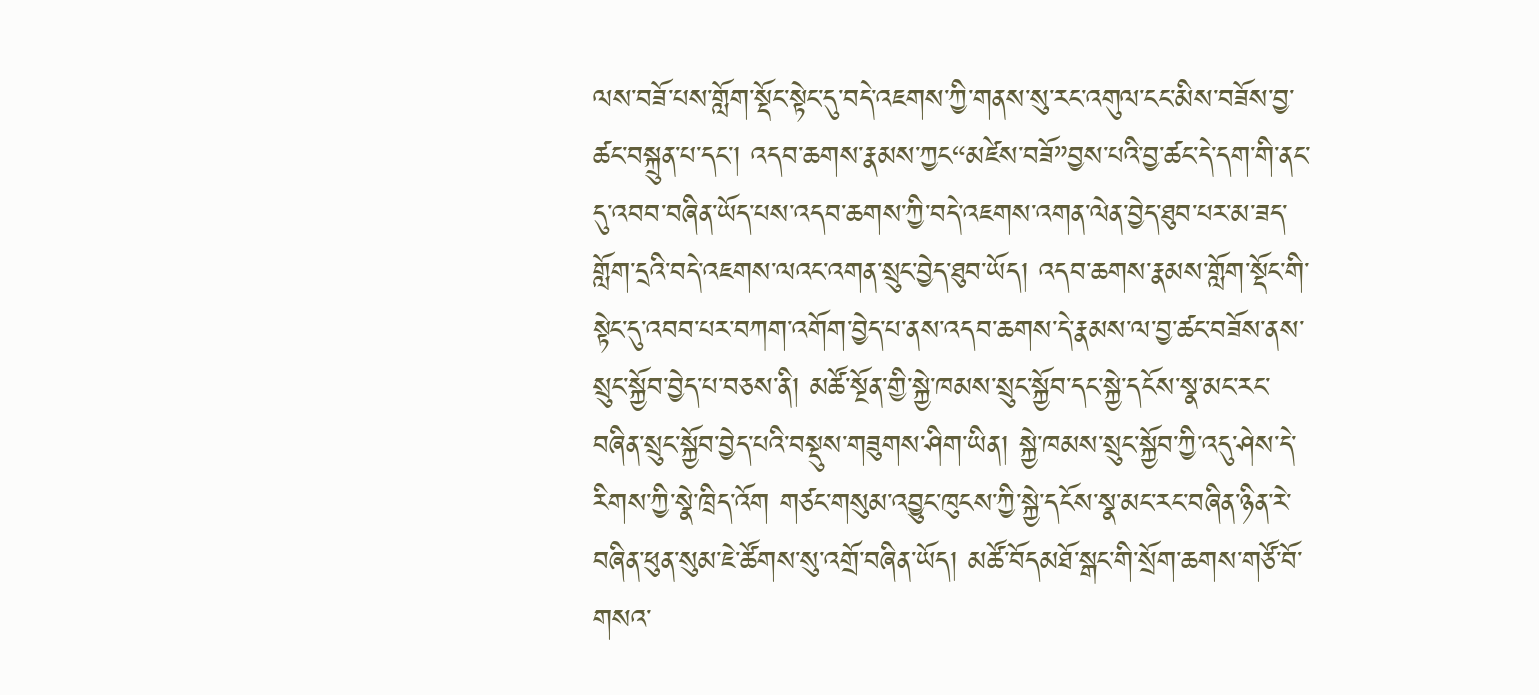ལས་བཟོ་པས་གློག་སྡོང་སྟེང་དུ་བདེ་འཇགས་ཀྱི་གནས་སུ་རང་འགུལ་ངང་མིས་བཟོས་བྱ་ཚང་བསྐྲུན་པ་དང་། འདབ་ཆགས་རྣམས་ཀྱང“མཛེས་བཟོ”བྱས་པའི་བྱ་ཚང་དེ་དག་གི་ནང་དུ་འབབ་བཞིན་ཡོད་པས་འདབ་ཆགས་ཀྱི་བདེ་འཇགས་འགན་ལེན་བྱེད་ཐུབ་པར་མ་ཟད་གློག་དྲའི་བདེ་འཇགས་ལའང་འགན་སྲུང་བྱེད་ཐུབ་ཡོད། འདབ་ཆགས་རྣམས་གློག་སྡོང་གི་སྟེང་དུ་འབབ་པར་བཀག་འགོག་བྱེད་པ་ནས་འདབ་ཆགས་དེ་རྣམས་ལ་བྱ་ཚང་བཟོས་ནས་སྲུང་སྐྱོབ་བྱེད་པ་བཅས་ནི། མཚོ་སྔོན་གྱི་སྐྱེ་ཁམས་སྲུང་སྐྱོབ་དང་སྐྱེ་དངོས་སྣ་མང་རང་བཞིན་སྲུང་སྐྱོབ་བྱེད་པའི་བསྡུས་གཟུགས་ཤིག་ཡིན། སྐྱེ་ཁམས་སྲུང་སྐྱོབ་ཀྱི་འདུ་ཤེས་དེ་རིགས་ཀྱི་སྣེ་ཁྲིད་འོག གཙང་གསུམ་འབྱུང་ཁུངས་ཀྱི་སྐྱེ་དངོས་སྣ་མང་རང་བཞིན་ཉིན་རེ་བཞིན་ཕུན་སུམ་ཇེ་ཚོགས་སུ་འགྲོ་བཞིན་ཡོད། མཚོ་བོདམཐོ་སྒང་གི་སྲོག་ཆགས་གཙོ་བོ་གསའ་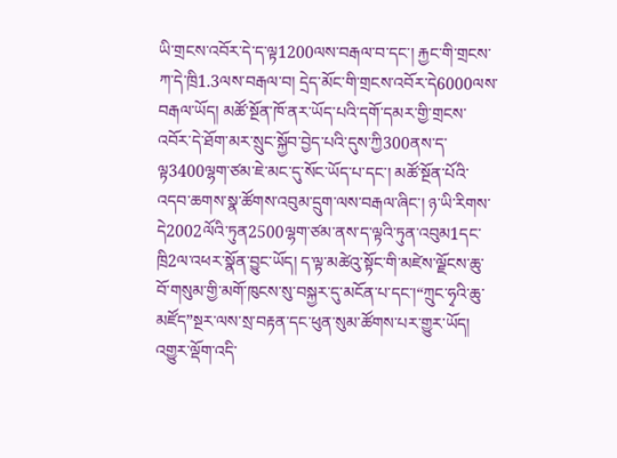ཡི་གྲངས་འབོར་དེ་ད་ལྟ1200ལས་བརྒལ་བ་དང་། རྐྱང་གི་གྲངས་ཀ་དེ་ཁྲི1.3ལས་བརྒལ་བ། དྲེད་མོང་གི་གྲངས་འབོར་དེ6000ལས་བརྒལ་ཡོད། མཚོ་སྔོན་ཁོ་ནར་ཡོད་པའི་དགོ་དམར་གྱི་གྲངས་འབོར་དེ་ཐོག་མར་སྲུང་སྐྱོབ་བྱེད་པའི་དུས་ཀྱི300ནས་ད་ལྟ3400ལྷག་ཙམ་ཇེ་མང་དུ་སོང་ཡོད་པ་དང་། མཚོ་སྔོན་པོའི་འདབ་ཆགས་སྣ་ཚོགས་འབུམ་དྲུག་ལས་བརྒལ་ཞིང་། ཉ་ཡི་རིགས་དེ2002ལོའི་ཏུན2500ལྷག་ཙམ་ནས་ད་ལྟའི་ཏུན་འབུམ1དང་ཁྲི2ལ་འཕར་སྣོན་བྱུང་ཡོད། ད་ལྟ་མཚེའུ་སྟོང་གི་མཛེས་ལྗོངས་ཆུ་བོ་གསུམ་གྱི་མགོ་ཁུངས་སུ་བསྐྱར་དུ་མངོན་པ་དང་།“ཀྲུང་ཧྭའི་ཆུ་མཛོད”སྔར་ལས་སྲ་བརྟན་དང་ཕུན་སུམ་ཚོགས་པར་གྱུར་ཡོད། འགྱུར་ལྡོག་འདི་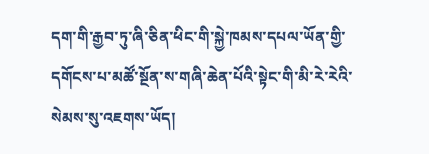དག་གི་རྒྱབ་ཏུ་ཞི་ཅིན་ཕིང་གི་སྐྱེ་ཁམས་དཔལ་ཡོན་གྱི་དགོངས་པ་མཚོ་སྔོན་ས་གཞི་ཆེན་པོའི་སྟེང་གི་མི་རེ་རེའི་སེམས་སུ་འཇགས་ཡོད།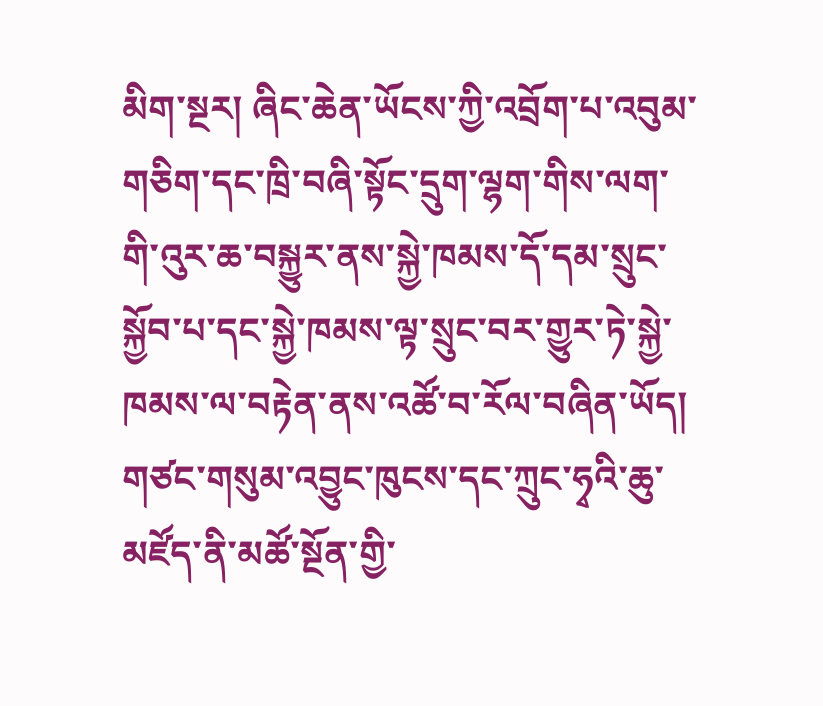མིག་སྔར། ཞིང་ཆེན་ཡོངས་ཀྱི་འབྲོག་པ་འབུམ་གཅིག་དང་ཁྲི་བཞི་སྟོང་དྲུག་ལྷག་གིས་ལག་གི་འུར་ཆ་བསྐྱུར་ནས་སྐྱེ་ཁམས་དོ་དམ་སྲུང་སྐྱོབ་པ་དང་སྐྱེ་ཁམས་ལྟ་སྲུང་བར་གྱུར་ཏེ་སྐྱེ་ཁམས་ལ་བརྟེན་ནས་འཚོ་བ་རོལ་བཞིན་ཡོད། གཙང་གསུམ་འབྱུང་ཁུངས་དང་ཀྲུང་ཧྭའི་ཆུ་མཛོད་ནི་མཚོ་སྔོན་གྱི་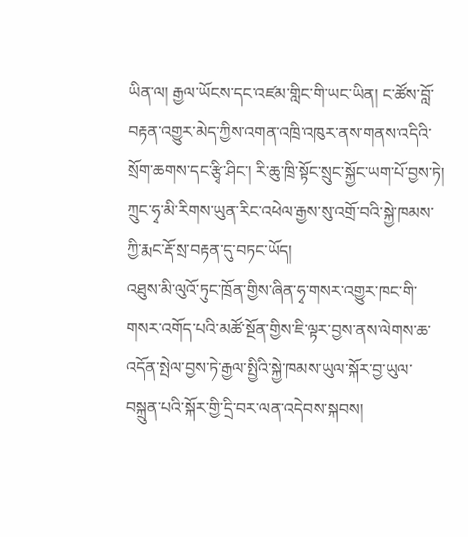ཡིན་ལ། རྒྱལ་ཡོངས་དང་འཛམ་གླིང་གི་ཡང་ཡིན། ང་ཚོས་བློ་བརྟན་འགྱུར་མེད་ཀྱིས་འགན་འཁྲི་འཁུར་ནས་གནས་འདིའི་སྲོག་ཆགས་དང་རྩྭི་ཤིང་། རི་ཆུ་ཁྲི་སྟོང་སྲུང་སྐྱོང་ཡག་པོ་བྱས་ཏེ། ཀྲུང་ཧྭ་མི་རིགས་ཡུན་རིང་འཕེལ་རྒྱས་སུ་འགྲོ་བའི་སྐྱེ་ཁམས་ཀྱི་རྨང་རྡོ་སྲ་བརྟན་དུ་བཏང་ཡོད།
འཐུས་མི་ལུའོ་ཏུང་ཁྲོན་གྱིས་ཞིན་ཧྭ་གསར་འགྱུར་ཁང་གི་གསར་འགོད་པའི་མཚོ་སྔོན་གྱིས་ཇི་ལྟར་བྱས་ནས་ལེགས་ཆ་འདོན་སྤེལ་བྱས་ཏེ་རྒྱལ་སྤྱིའི་སྐྱེ་ཁམས་ཡུལ་སྐོར་བྱ་ཡུལ་བསྐྲུན་པའི་སྐོར་གྱི་དྲི་བར་ལན་འདེབས་སྐབས།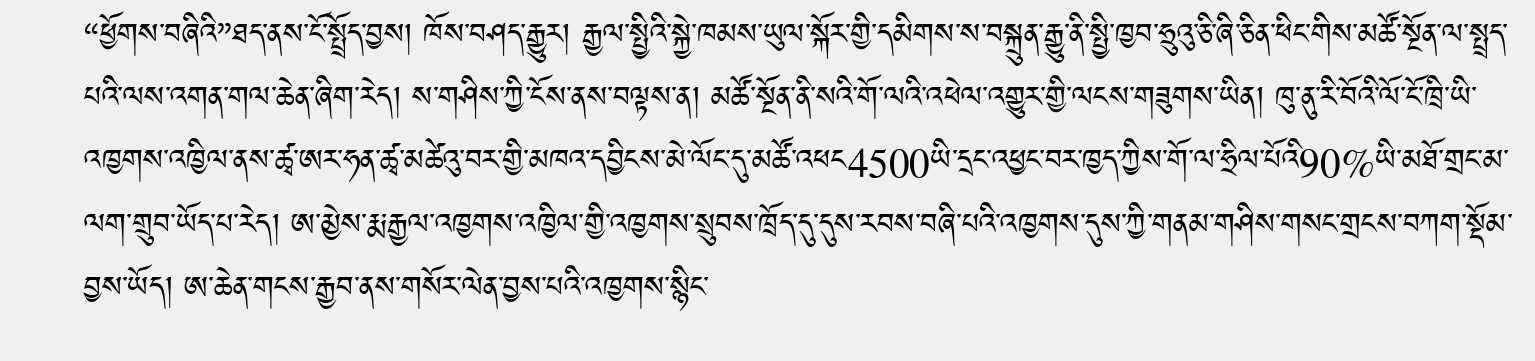“ཕྱོགས་བཞིའི”ཐད་ནས་ངོ་སྤྲོད་བྱས། ཁོས་བཤད་རྒྱུར། རྒྱལ་སྤྱིའི་སྐྱེ་ཁམས་ཡུལ་སྐོར་གྱི་དམིགས་ས་བསྐྲུན་རྒྱུ་ནི་སྤྱི་ཁྱབ་ཧྲུའུ་ཅི་ཞི་ཅིན་ཕིང་གིས་མཚོ་སྔོན་ལ་སྤྲད་པའི་ལས་འགན་གལ་ཆེན་ཞིག་རེད། ས་གཤིས་ཀྱི་ངོས་ནས་བལྟས་ན། མཚོ་སྔོན་ནི་སའི་གོ་ལའི་འཕེལ་འགྱུར་གྱི་ལངས་གཟུགས་ཡིན། ཁུ་ནུ་རི་བོའི་ལོ་ངོ་ཁྲི་ཡི་འཁྱགས་འཁྱིལ་ནས་ཚྭ་ཨར་ཧན་ཚྭ་མཚེའུ་བར་གྱི་མཁའ་དབྱིངས་མེ་ལོང་དུ་མཚོ་འཕང4500ཡི་དྲང་འཕྱང་བར་ཁྱད་ཀྱིས་གོ་ལ་ཧྲིལ་པོའི90%ཡི་མཐོ་གྲང་མ་ལག་གྲུབ་ཡོད་པ་རེད། ཨ་མྱེས་རྨ་རྒྱལ་འཁྱགས་འཁྱིལ་གྱི་འཁྱགས་སྲུབས་ཁྲོད་དུ་དུས་རབས་བཞི་པའི་འཁྱགས་དུས་ཀྱི་གནམ་གཤིས་གསང་གྲངས་བཀག་སྡོམ་བྱས་ཡོད། ཨ་ཆེན་གངས་རྒྱབ་ནས་གསོར་ལེན་བྱས་པའི་འཁྱགས་སྙིང་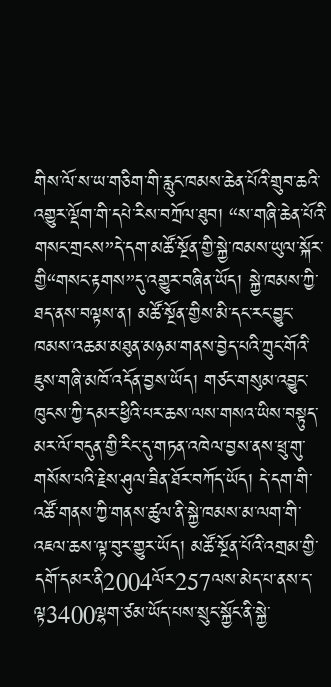གིས་ལོ་ས་ཡ་གཅིག་གི་རླུང་ཁམས་ཆེན་པོའི་གྲུབ་ཆའི་འགྱུར་ལྡོག་གི་དཔེ་རིས་བཀྲོལ་ཐུབ། “ས་གཞི་ཆེན་པོའི་གསང་གྲངས”དེ་དག་མཚོ་སྔོན་གྱི་སྐྱེ་ཁམས་ཡུལ་སྐོར་གྱི“གསང་རྟགས”དུ་འགྱུར་བཞིན་ཡོད། སྐྱེ་ཁམས་ཀྱི་ཐད་ནས་བལྟས་ན། མཚོ་སྔོན་གྱིས་མི་དང་རང་བྱུང་ཁམས་འཆམ་མཐུན་མཉམ་གནས་བྱེད་པའི་ཀྲུང་གོའི་ཇུས་གཞི་མཁོ་འདོན་བྱས་ཡོད། གཙང་གསུམ་འབྱུང་ཁུངས་ཀྱི་དམར་ཕྱིའི་པར་ཆས་ལས་གསའ་ཡིས་བསྟུད་མར་ལོ་བདུན་གྱི་རིང་དུ་གཏན་འཁེལ་བྱས་ནས་ཕྲུ་གུ་གསོས་པའི་རྗེས་ཤུལ་ཟིན་ཐོར་བཀོད་ཡོད། དེ་དག་གི་འཚོ་གནས་ཀྱི་གནས་ཚུལ་ནི་སྐྱེ་ཁམས་མ་ལག་གི་འཇལ་ཆས་ལྟ་བུར་གྱུར་ཡོད། མཚོ་སྔོན་པོའི་འགྲམ་གྱི་དགོ་དམར་ནི2004ལོར257ལས་མེད་པ་ནས་ད་ལྟ3400ལྷག་ཙམ་ཡོད་པས་སྲུང་སྐྱོང་ནི་སྐྱེ་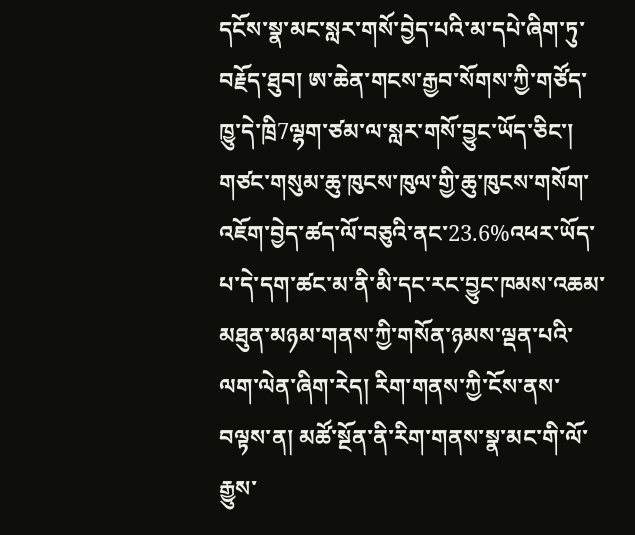དངོས་སྣ་མང་སླར་གསོ་བྱེད་པའི་མ་དཔེ་ཞིག་ཏུ་བརྗོད་ཐུབ། ཨ་ཆེན་གངས་རྒྱབ་སོགས་ཀྱི་གཙོད་ཁྱུ་དེ་ཁྲི7ལྷག་ཙམ་ལ་སླར་གསོ་བྱུང་ཡོད་ཅིང་། གཙང་གསུམ་ཆུ་ཁུངས་ཁུལ་གྱི་ཆུ་ཁུངས་གསོག་འཇོག་བྱེད་ཚད་ལོ་བཅུའི་ནང་23.6%འཕར་ཡོད་པ་དེ་དག་ཚང་མ་ནི་མི་དང་རང་བྱུང་ཁམས་འཆམ་མཐུན་མཉམ་གནས་ཀྱི་གསོན་ཉམས་ལྡན་པའི་ལག་ལེན་ཞིག་རེད། རིག་གནས་ཀྱི་ངོས་ནས་བལྟས་ན། མཚོ་སྔོན་ནི་རིག་གནས་སྣ་མང་གི་ལོ་རྒྱུས་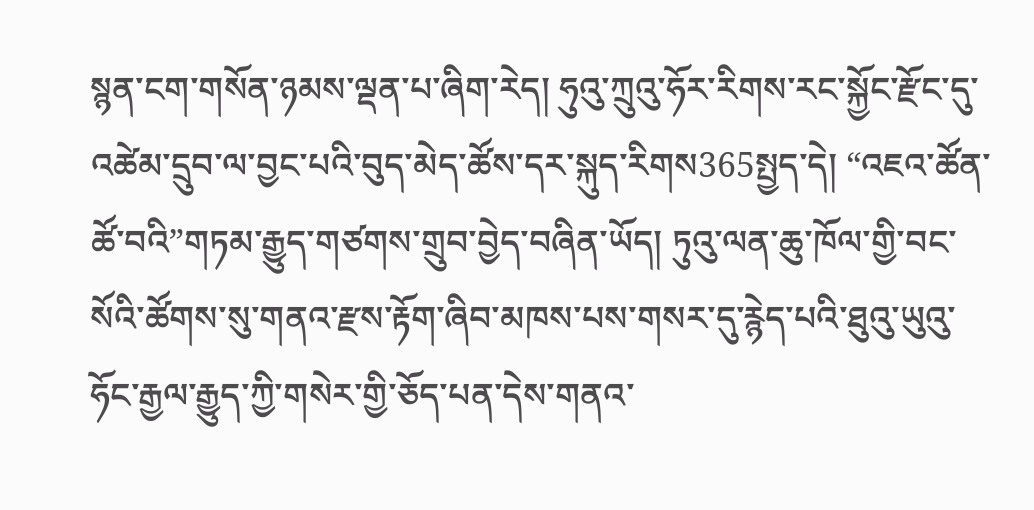སྙན་ངག་གསོན་ཉམས་ལྡན་པ་ཞིག་རེད། ཧུའུ་ཀྲུའུ་ཧོར་རིགས་རང་སྐྱོང་རྫོང་དུ་འཚེམ་དྲུབ་ལ་བྱང་པའི་བུད་མེད་ཚོས་དར་སྐུད་རིགས365སྤྱད་དེ། “འཇའ་ཚོན་ཚོ་བའི”གཏམ་རྒྱུད་གཙགས་གྲུབ་བྱེད་བཞིན་ཡོད། ཏུའུ་ལན་ཆུ་ཁོལ་གྱི་བང་སོའི་ཚོགས་སུ་གནའ་རྫས་རྟོག་ཞིབ་མཁས་པས་གསར་དུ་རྙེད་པའི་ཐུའུ་ཡུའུ་ཧོང་རྒྱལ་རྒྱུད་ཀྱི་གསེར་གྱི་ཅོད་པན་དེས་གནའ་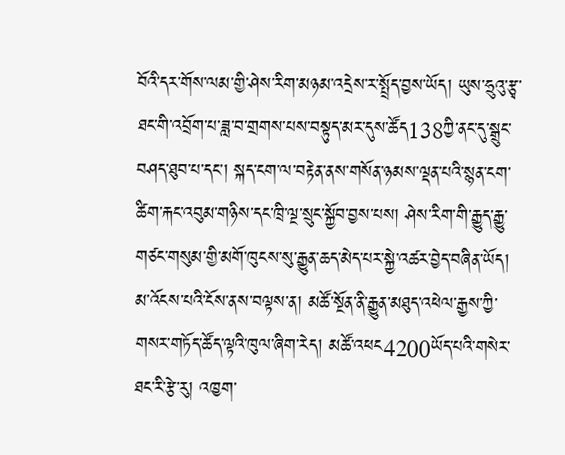བོའི་དར་གོས་ལམ་གྱི་ཤེས་རིག་མཉམ་འདྲེས་ར་སྤྲོད་བྱས་ཡོད། ཡུས་ཧྲུའུ་རྩྭ་ཐང་གི་འབྲོག་པ་ཟླ་བ་གྲགས་པས་བསྟུད་མར་དུས་ཚོད138ཀྱི་ནང་དུ་སྒྲུང་བཤད་ཐུབ་པ་དང་། སྐད་ངག་ལ་བརྟེན་ནས་གསོན་ཉམས་ལྡན་པའི་སྙན་ངག་ཚིག་རྐང་འབུམ་གཉིས་དང་ཁྲི་ལྔ་སྲུང་སྐྱོབ་བྱས་པས། ཤེས་རིག་གི་རྒྱུད་རྒྱུ་གཙང་གསུམ་གྱི་མགོ་ཁུངས་སུ་རྒྱུན་ཆད་མེད་པར་སྐྱེ་འཚར་བྱེད་བཞིན་ཡོད། མ་འོངས་པའི་ངོས་ནས་བལྟས་ན། མཚོ་སྔོན་ནི་རྒྱུན་མཐུད་འཕེལ་རྒྱས་ཀྱི་གསར་གཏོད་ཚོད་ལྟའི་ཁུལ་ཞིག་རེད། མཚོ་འཕང4200ཡོད་པའི་གསེར་ཐང་རི་རྩེ་རུ། འཁྱག་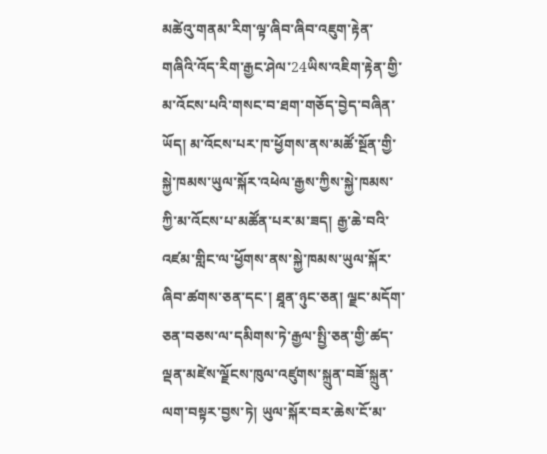མཚེའུ་གནམ་རིག་ལྟ་ཞིབ་ཞིབ་འཇུག་རྟེན་གཞིའི་འོད་རིག་རྒྱང་ཤེལ་24ཡིས་འཇིག་རྟེན་གྱི་མ་འོངས་པའི་གསང་བ་ཐག་གཅོད་བྱེད་བཞིན་ཡོད། མ་འོངས་པར་ཁ་ཕྱོགས་ནས་མཚོ་སྔོན་གྱི་སྐྱེ་ཁམས་ཡུལ་སྐོར་འཕེལ་རྒྱས་ཀྱིས་སྐྱེ་ཁམས་ཀྱི་མ་འོངས་པ་མཚོན་པར་མ་ཟད། རྒྱ་ཆེ་བའི་འཛམ་གླིང་ལ་ཕྱོགས་ནས་སྐྱེ་ཁམས་ཡུལ་སྐོར་ཞིབ་ཚགས་ཅན་དང་། ཐཱན་ཉུང་ཅན། ལྗང་མདོག་ཅན་བཅས་ལ་དམིགས་ཏེ་རྒྱལ་སྤྱི་ཅན་གྱི་ཚད་ལྡན་མཛེས་ལྗོངས་ཁུལ་འཛུགས་སྐྲུན་བཟོ་སྐྲུན་ལག་བསྟར་བྱས་ཏེ། ཡུལ་སྐོར་བར་ཆེས་ངོ་མ་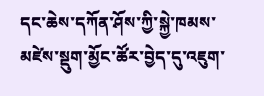དང་ཆེས་དཀོན་ཤོས་ཀྱི་སྐྱེ་ཁམས་མཛེས་སྡུག་མྱོང་ཚོར་བྱེད་དུ་འཇུག་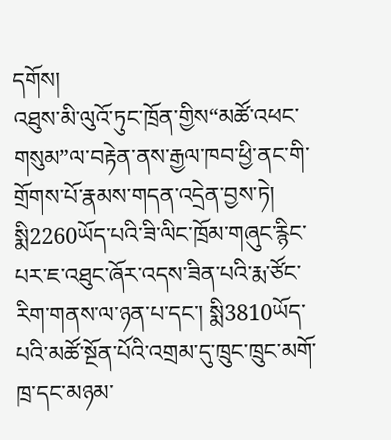དགོས།
འཐུས་མི་ལུའོ་ཏུང་ཁྲོན་གྱིས“མཚོ་འཕང་གསུམ”ལ་བརྟེན་ནས་རྒྱལ་ཁབ་ཕྱི་ནང་གི་གྲོགས་པོ་རྣམས་གདན་འདྲེན་བྱས་ཏེ། སྨི2260ཡོད་པའི་ཟི་ལིང་ཁྲོམ་གཞུང་རྙིང་པར་ཇ་འཐུང་ཞོར་འདས་ཟིན་པའི་རྨ་ཙོང་རིག་གནས་ལ་ཉན་པ་དང་། སྨི3810ཡོད་པའི་མཚོ་སྔོན་པོའི་འགྲམ་དུ་ཁྲུང་ཁྲུང་མགོ་ཁྲ་དང་མཉམ་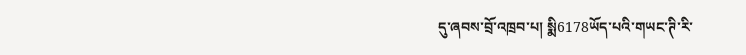དུ་ཞབས་བྲོ་འཁྲབ་པ། སྨི6178ཡོད་པའི་གཡང་ཊི་རི་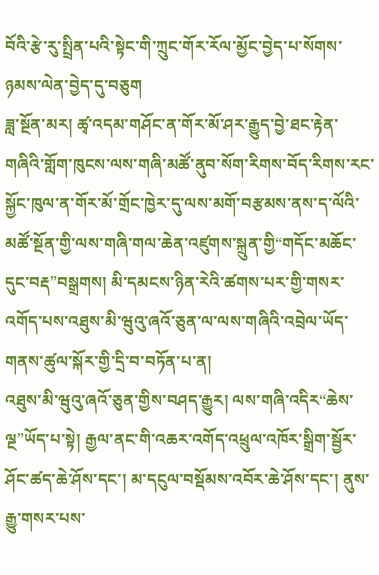བོའི་རྩེ་རུ་སྤྲིན་པའི་སྟེང་གི་ཀྲུང་གོར་རོལ་མྱོང་བྱེད་པ་སོགས་ཉམས་ལེན་བྱེད་དུ་བཅུག
ཟླ་སྔོན་མར། ཚྭ་འདམ་གཤོང་ན་གོར་མོ་ཤར་རྒྱུད་བྱེ་ཐང་རྟེན་གཞིའི་གློག་ཁུངས་ལས་གཞི་མཚོ་ནུབ་སོག་རིགས་བོད་རིགས་རང་སྐྱོང་ཁུལ་ན་གོར་མོ་གྲོང་ཁྱེར་དུ་ལས་མགོ་བརྩམས་ནས་ད་ལོའི་མཚོ་སྔོན་གྱི་ལས་གཞི་གལ་ཆེན་འཛུགས་སྐྲུན་གྱི“གདོང་མཆོང་དུང་བརྡ”བསྒྲགས། མི་དམངས་ཉིན་རེའི་ཚགས་པར་གྱི་གསར་འགོད་པས་འཐུས་མི་ཝུའུ་ཞའོ་ཅུན་ལ་ལས་གཞིའི་འབྲེལ་ཡོད་གནས་ཚུལ་སྐོར་གྱི་དྲི་བ་བཏོན་པ་ན།
འཐུས་མི་ཝུའུ་ཞའོ་ཅུན་གྱིས་བཤད་རྒྱུར། ལས་གཞི་འདིར“ཆེས་ལྔ”ཡོད་པ་སྟེ། རྒྱལ་ནང་གི་འཆར་འགོད་འཕྲུལ་འཁོར་སྒྲིག་སྦྱོར་ཤོང་ཚད་ཆེ་ཤོས་དང་། མ་དངུལ་བསྡོམས་འབོར་ཆེ་ཤོས་དང་། ནུས་རྒྱུ་གསར་པས་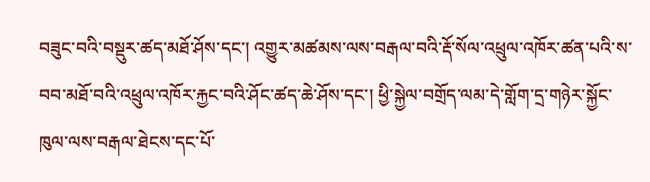བཟུང་བའི་བསྡུར་ཚད་མཐོ་ཤོས་དང་། འགྱུར་མཚམས་ལས་བརྒལ་བའི་རྡོ་སོལ་འཕྲུལ་འཁོར་ཚན་པའི་ས་བབ་མཐོ་བའི་འཕྲུལ་འཁོར་རྐྱང་བའི་ཤོང་ཚད་ཆེ་ཤོས་དང་། ཕྱི་སྐྱེལ་བགྲོད་ལམ་དེ་གློག་དྲ་གཉེར་སྐྱོང་ཁུལ་ལས་བརྒལ་ཐེངས་དང་པོ་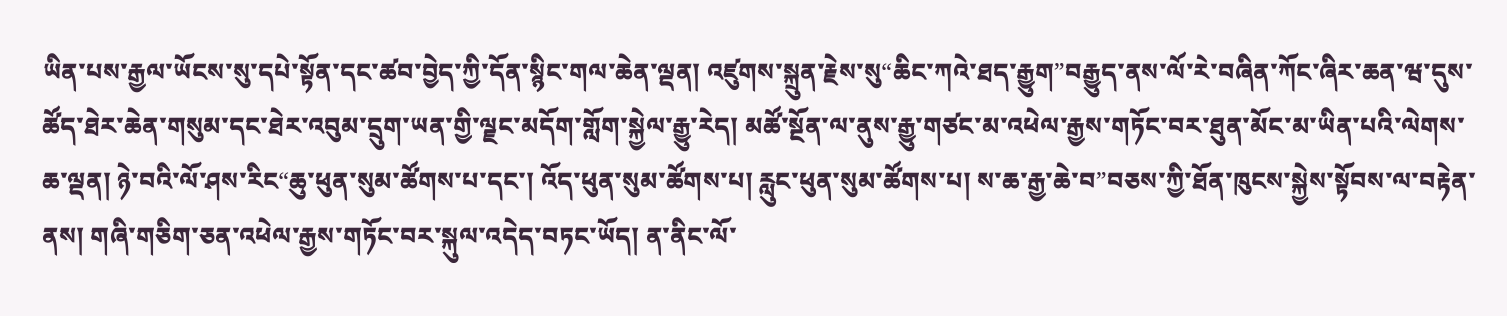ཡིན་པས་རྒྱལ་ཡོངས་སུ་དཔེ་སྟོན་དང་ཚབ་བྱེད་ཀྱི་དོན་སྙིང་གལ་ཆེན་ལྡན། འཛུགས་སྐྲུན་རྗེས་སུ“ཆིང་ཀའེ་ཐད་རྒྱུག”བརྒྱུད་ནས་ལོ་རེ་བཞིན་ཀོང་ཞིར་ཆན་ཝ་དུས་ཚོད་ཐེར་ཆེན་གསུམ་དང་ཐེར་འབུམ་དྲུག་ཡན་གྱི་ལྗང་མདོག་གློག་སྐྱེལ་རྒྱུ་རེད། མཚོ་སྔོན་ལ་ནུས་རྒྱུ་གཙང་མ་འཕེལ་རྒྱས་གཏོང་བར་ཐུན་མོང་མ་ཡིན་པའི་ལེགས་ཆ་ལྡན། ཉེ་བའི་ལོ་ཤས་རིང“ཆུ་ཕུན་སུམ་ཚོགས་པ་དང་། འོད་ཕུན་སུམ་ཚོགས་པ། རླུང་ཕུན་སུམ་ཚོགས་པ། ས་ཆ་རྒྱ་ཆེ་བ”བཅས་ཀྱི་ཐོན་ཁུངས་སྐྱེས་སྟོབས་ལ་བརྟེན་ནས། གཞི་གཅིག་ཅན་འཕེལ་རྒྱས་གཏོང་བར་སྐུལ་འདེད་བཏང་ཡོད། ན་ནིང་ལོ་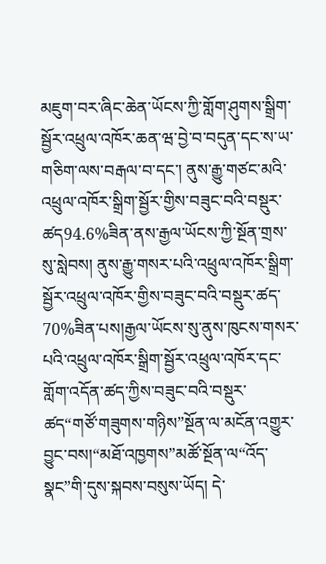མཇུག་བར་ཞིང་ཆེན་ཡོངས་ཀྱི་གློག་ཤུགས་སྒྲིག་སྦྱོར་འཕྲུལ་འཁོར་ཆན་ཝ་བྱེ་བ་བདུན་དང་ས་ཡ་གཅིག་ལས་བརྒལ་བ་དང་། ནུས་རྒྱུ་གཙང་མའི་འཕྲུལ་འཁོར་སྒྲིག་སྦྱོར་གྱིས་བཟུང་བའི་བསྡུར་ཚད94.6%ཟིན་ནས་རྒྱལ་ཡོངས་ཀྱི་སྔོན་གྲས་སུ་སླེབས། ནུས་རྒྱུ་གསར་པའི་འཕྲུལ་འཁོར་སྒྲིག་སྦྱོར་འཕྲུལ་འཁོར་གྱིས་བཟུང་བའི་བསྡུར་ཚད་70%ཟིན་པས།རྒྱལ་ཡོངས་སུ་ནུས་ཁུངས་གསར་པའི་འཕྲུལ་འཁོར་སྒྲིག་སྦྱོར་འཕྲུལ་འཁོར་དང་གློག་འདོན་ཚད་ཀྱིས་བཟུང་བའི་བསྡུར་ཚད“གཙོ་གཟུགས་གཉིས”སྔོན་ལ་མངོན་འགྱུར་བྱུང་བས།“མཐོ་འཁྱགས”མཚོ་སྔོན་ལ“འོད་སྣང”གི་དུས་སྐབས་བསུས་ཡོད། དེ་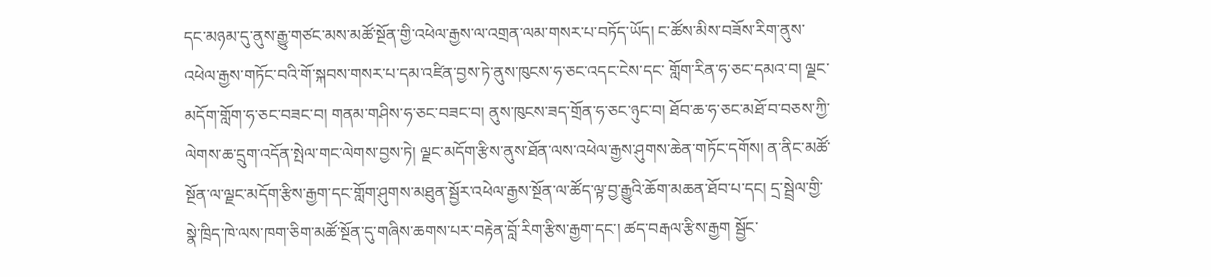དང་མཉམ་དུ་ནུས་རྒྱུ་གཙང་མས་མཚོ་སྔོན་གྱི་འཕེལ་རྒྱས་ལ་འགྲན་ལམ་གསར་པ་བཏོད་ཡོད། ང་ཚོས་མིས་བཟོས་རིག་ནུས་འཕེལ་རྒྱས་གཏོང་བའི་གོ་སྐབས་གསར་པ་དམ་འཛིན་བྱས་ཏེ་ནུས་ཁུངས་ཧ་ཅང་འདང་ངེས་དང་ གློག་རིན་ཧ་ཅང་དམའ་བ། ལྗང་མདོག་གློག་ཧ་ཅང་བཟང་བ། གནམ་གཤིས་ཧ་ཅང་བཟང་བ། ནུས་ཁུངས་ཟད་གྲོན་ཧ་ཅང་ཉུང་བ། ཐོབ་ཆ་ཧ་ཅང་མཐོ་བ་བཅས་ཀྱི་ལེགས་ཆ་དྲུག་འདོན་སྤེལ་གང་ལེགས་བྱས་ཏེ། ལྗང་མདོག་རྩིས་ནུས་ཐོན་ལས་འཕེལ་རྒྱས་ཤུགས་ཆེན་གཏོང་དགོས། ན་ནིང་མཚོ་སྔོན་ལ་ལྗང་མདོག་རྩིས་རྒྱག་དང་གློག་ཤུགས་མཐུན་སྦྱོར་འཕེལ་རྒྱས་སྔོན་ལ་ཚོད་ལྟ་བྱ་རྒྱུའི་ཆོག་མཆན་ཐོབ་པ་དང། དྲ་སྦྲེལ་གྱི་སྣེ་ཁྲིད་ཁེ་ལས་ཁག་ཅིག་མཚོ་སྔོན་དུ་གཞིས་ཆགས་པར་བརྟེན་བློ་རིག་རྩིས་རྒྱག་དང་། ཚད་བརྒལ་རྩིས་རྒྱག སྦྱོང་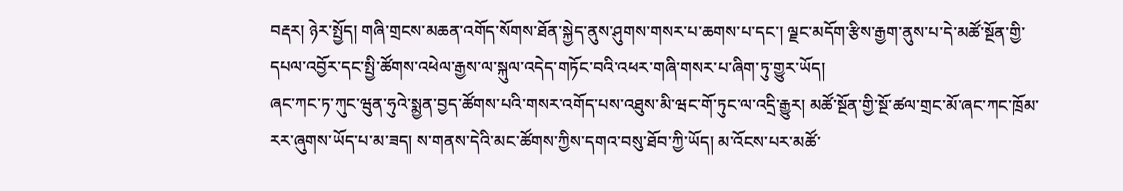བརྡར། ཉེར་སྤྱོད། གཞི་གྲངས་མཆན་འགོད་སོགས་ཐོན་སྐྱེད་ནུས་ཤུགས་གསར་པ་ཆགས་པ་དང་། ལྗང་མདོག་རྩིས་རྒྱག་ནུས་པ་དེ་མཚོ་སྔོན་གྱི་དཔལ་འབྱོར་དང་སྤྱི་ཚོགས་འཕེལ་རྒྱས་ལ་སྐུལ་འདེད་གཏོང་བའི་འཕར་གཞི་གསར་པ་ཞིག་ཏུ་གྱུར་ཡོད།
ཞང་ཀང་ཏ་ཀུང་ཝུན་ཧུའེ་སྨྱན་བྱད་ཚོགས་པའི་གསར་འགོད་པས་འཐུས་མི་ཝང་གོ་ཏུང་ལ་འདྲི་རྒྱུར། མཚོ་སྔོན་གྱི་སྔོ་ཚལ་གྲང་མོ་ཞང་ཀང་ཁྲོམ་རར་ཞུགས་ཡོད་པ་མ་ཟད། ས་གནས་དེའི་མང་ཚོགས་ཀྱིས་དགའ་བསུ་ཐོབ་ཀྱི་ཡོད། མ་འོངས་པར་མཚོ་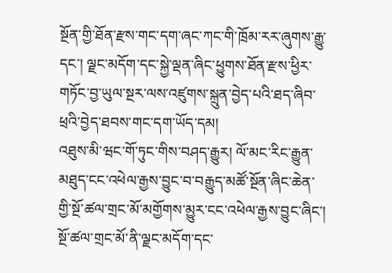སྔོན་གྱི་ཐོན་རྫས་གང་དག་ཞང་ཀང་གི་ཁྲོམ་རར་ཞུགས་རྒྱུ་དང་། ལྗང་མདོག་དང་སྐྱེ་ལྡན་ཞིང་ཕྱུགས་ཐོན་རྫས་ཕྱིར་གཏོང་བྱ་ཡུལ་སྔར་ལས་འཛུགས་སྐྲུན་བྱེད་པའི་ཐད་ཞིབ་ཕྲའི་བྱེད་ཐབས་གང་དག་ཡོད་དམ།
འཐུས་མི་ཝང་གོ་ཏུང་གིས་བཤད་རྒྱུར། ལོ་མང་རིང་རྒྱུན་མཐུད་ངང་འཕེལ་རྒྱས་བྱུང་བ་བརྒྱུད་མཚོ་སྔོན་ཞིང་ཆེན་གྱི་སྔོ་ཚལ་གྲང་མོ་མགྱོགས་མྱུར་ངང་འཕེལ་རྒྱས་བྱུང་ཞིང་། སྔོ་ཚལ་གྲང་མོ་ནི་ལྗང་མདོག་དང་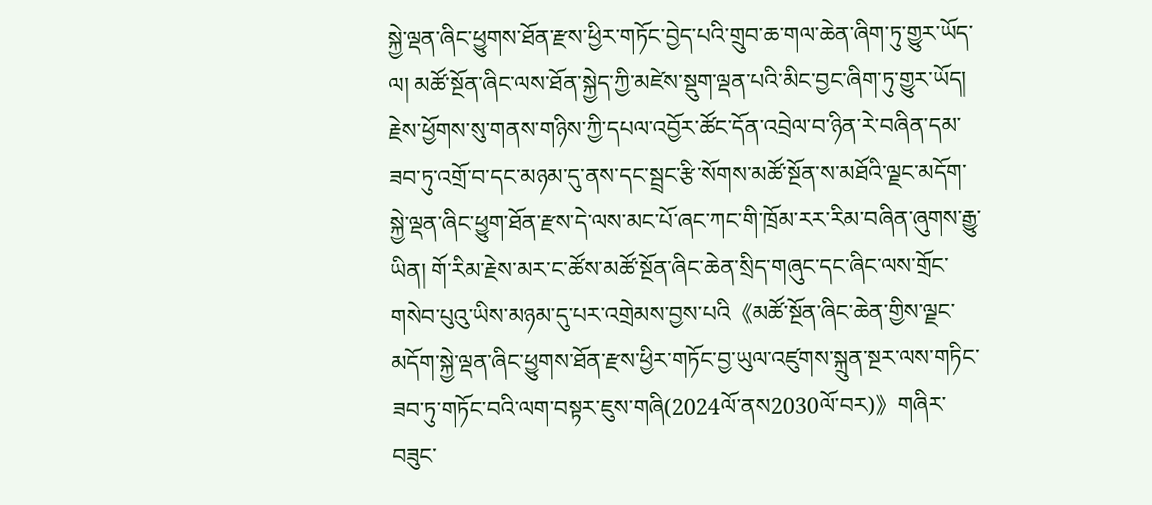སྐྱེ་ལྡན་ཞིང་ཕྱུགས་ཐོན་རྫས་ཕྱིར་གཏོང་བྱེད་པའི་གྲུབ་ཆ་གལ་ཆེན་ཞིག་ཏུ་གྱུར་ཡོད་ལ། མཚོ་སྔོན་ཞིང་ལས་ཐོན་སྐྱེད་ཀྱི་མཛེས་སྡུག་ལྡན་པའི་མིང་བྱང་ཞིག་ཏུ་གྱུར་ཡོད། རྗེས་ཕྱོགས་སུ་གནས་གཉིས་ཀྱི་དཔལ་འབྱོར་ཚོང་དོན་འབྲེལ་བ་ཉིན་རེ་བཞིན་དམ་ཟབ་ཏུ་འགྲོ་བ་དང་མཉམ་དུ་ནས་དང་སྦྲང་རྩི་སོགས་མཚོ་སྔོན་ས་མཐོའི་ལྗང་མདོག་སྐྱེ་ལྡན་ཞིང་ཕྱུག་ཐོན་རྫས་དེ་ལས་མང་པོ་ཞང་ཀང་གི་ཁྲོམ་རར་རིམ་བཞིན་ཞུགས་རྒྱུ་ཡིན། གོ་རིམ་རྗེས་མར་ང་ཚོས་མཚོ་སྔོན་ཞིང་ཆེན་སྲིད་གཞུང་དང་ཞིང་ལས་གྲོང་གསེབ་པུའུ་ཡིས་མཉམ་དུ་པར་འགྲེམས་བྱས་པའི《མཚོ་སྔོན་ཞིང་ཆེན་གྱིས་ལྗང་མདོག་སྐྱེ་ལྡན་ཞིང་ཕྱུགས་ཐོན་རྫས་ཕྱིར་གཏོང་བྱ་ཡུལ་འཛུགས་སྐྲུན་སྔར་ལས་གཏིང་ཟབ་ཏུ་གཏོང་བའི་ལག་བསྟར་ཇུས་གཞི(2024ལོ་ནས2030ལོ་བར)》གཞིར་བཟུང་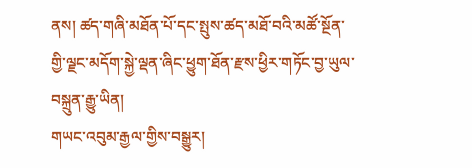ནས། ཚད་གཞི་མཐོན་པོ་དང་སྤུས་ཚད་མཐོ་བའི་མཚོ་སྔོན་གྱི་ལྗང་མདོག་སྐྱེ་ལྡན་ཞིང་ཕྱུག་ཐོན་རྫས་ཕྱིར་གཏོང་བྱ་ཡུལ་བསྐྲུན་རྒྱུ་ཡིན།
གཡང་འབུམ་རྒྱལ་གྱིས་བསྒྱུར།